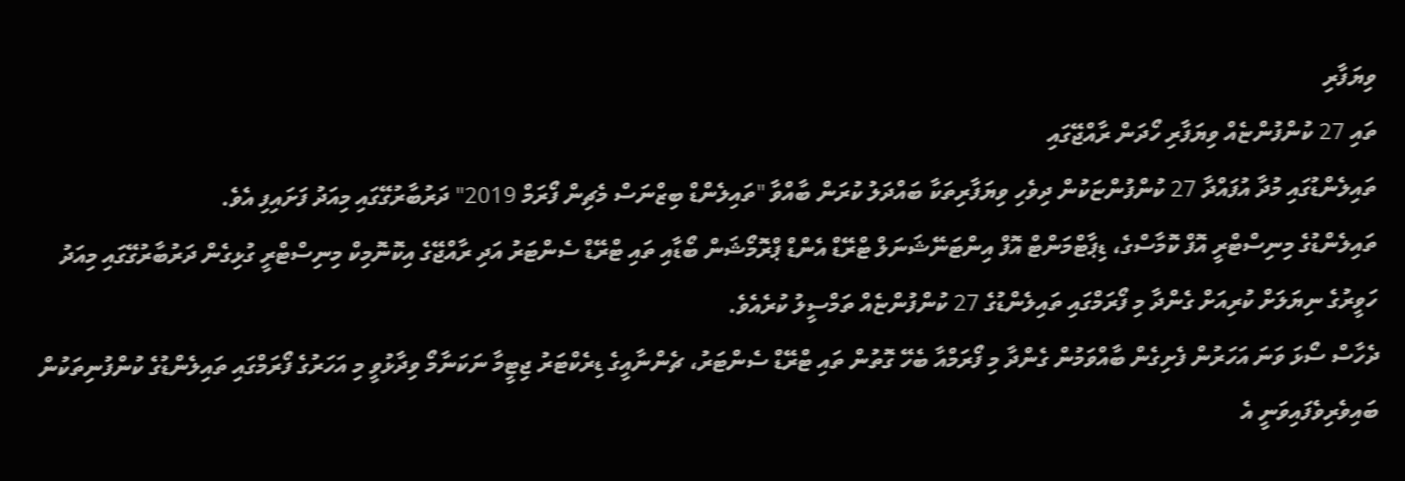ވިޔަފާރި
ތައި 27 ކުންފުންޏެއް ވިޔަފާރި ހޯދަން ރާއްޖޭގައި
ތައިލެންޑުގައި މުދާ އުފައްދާ 27 ކުންފުންޏަކުން ދިވެހި ވިޔަފާރިތަކާ ބައްދަލު ކުރަން ބާއްވާ "ތައިލެންޑް ބިޒްނަސް މެޗިން ފޯރަމް 2019" ދަރުބާރުގޭގައި މިއަދު ފަށައިފި އެވެ.
ތައިލެންޑުގެ މިނިސްޓްރީ އޮފް ކޮމާސްގެ، ޑިޕާޓްމަންޓް އޮފް އިންޓަނޭޝަނަލް ޓްރޭޑް އެންޑް ޕްރޮމޯޝަން ބޯޑާއި ތައި ޓްރޭޑް ސެންޓަރު އަދި ރާއްޖޭގެ އިކޮނޮމިކް މިނިސްޓްރީ ގުޅިގެން ދަރުބާރުގޭގައި މިއަދު ހަވީރުގެ ނިޔަލަށް ކުރިއަށް ގެންދާ މި ފޯރަމްގައި ތައިލެންޑުގެ 27 ކުންފުންޏެއް ތަމްސީލު ކުރެއެވެ.
ދެހާސް ސޯޅަ ވަނަ އަހަރުން ފެށިގެން ބާއްވަމުން ގެންދާ މި ފޯރަމްއާ ބެހޭ ގޮތުން ތައި ޓްރޭޑް ސެންޓަރު، ޗެންނާއީގެ ޑިރެކްޓަރު ޖިޓީމާ ނަކަނާމޯ ވިދާޅުވީ މި އަހަރުގެ ފޯރަމްގައި ތައިލެންޑުގެ ކުންފުނިތަކުން ބައިވެރިވެފައިވަނީ އެ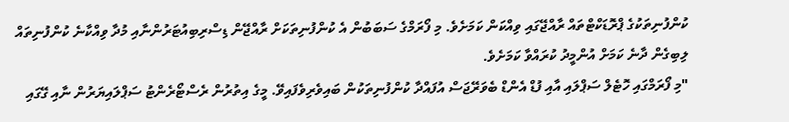ކުންފުނިތަކުގެ ޕްރޮޑަކްޓްތައް ރާއްޖޭގައި ވިއްކަން ކަމަށެވެ. މި ފޯރަމްގެ ސަބަބުން އެ ކުންފުނިތަކަށް ރާއްޖޭން ޑިސްރިބިއުޓަރުންނާއި މުދާ ވިއްކާނެ ކުންފުނިތައް ލިބިގެން ދާނެ ކަމަށް އުންމީދު ކުރައްވާ ކަމަށެވެ.
"މި ފޯރަމްގައި ހޮޓެލް ސަޕްލައި އާއި ފުޑް އެންޑް ބެވަރޭޖަސް އުފައްދާ ކުންފުނިތަކުން ބައިވެރިވެފައިވޭ. މީގެ އިތުރުން ރެސްޓޯރެންޓު ސަޕްލައިޔަރުން ނާއި ގޭގައި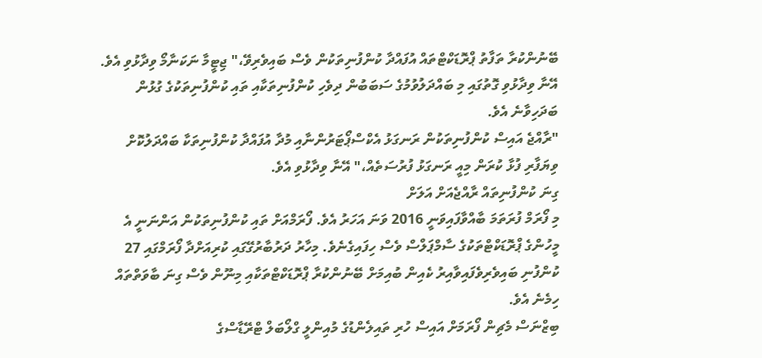ބޭނުންކުރާ ތަފާތު ޕްރޮޑަކްޓްތައް އުފައްދާ ކުންފުނިތަކުން ވެސް ބައިވެރިވޭ،" ޖިޓީމާ ނަކަނާމޯ ވިދާޅުވި އެވެ.
އޭނާ ވިދާޅުވި ގޮތުގައި މި ބައްދަލުވުމުގެ ސަބަބުން ދިވެހި ކުންފުނިތަކާއި ތައި ކުންފުނިތަކުގެ ގުޅުން ބަދަހިވާނެ އެވެ.
"ރާއްޖެ އައިސް ކުންފުނިތަކުން ރަނގަޅު އެކްސްޕޯޓަރުންނާއި މުދާ އުފައްދާ ކުންފުނިތަކާ ބައްދަލުކޮށް ވިޔަފާރި ފުޅާ ކުރަން މިއީ ރަނގަޅު ފުރުސަތެއް،" އޭނާ ވިދާޅުވި އެވެ.
ގިނަ ކުންފުނިތައް ރާއްޖެއަށް އަލަށް
މި ފޯރަމް ފުރަތަމަ ބާއްވާފައިވަނީ 2016 ވަނަ އަހަރު އެވެ. ފޯރަމްއަށް ތައި ކުންފުނިތަކުން އަންނަނީ އެ މީހުންގެ ޕްރޮޑަކްޓްތަކުގެ ސާމްޕަލްސް ވެސް ހިފައިގެނެވެ. މިހާރު ދަރުބާރުގޭގައި ކުރިއަށްދާ ފޯރަމްގައި 27 ކުންފުނި ބައިވެރިވެފައިވާއިރު ކެއިން ބުއިމަށް ބޭނުންކުރާ ޕްރޮޑަކްޓްތަކާއި މިނޫން ވެސް ގިނަ ބާވަތްތައް ހިމެނެ އެވެ.
ބިޒްނަސް މެޗިން ފޯރަމަށް އައިސް ހުރި ތައިލެންޑުގެ މުއިންލީ ގްލޯބަލް ޓްރޭޑާސްގެ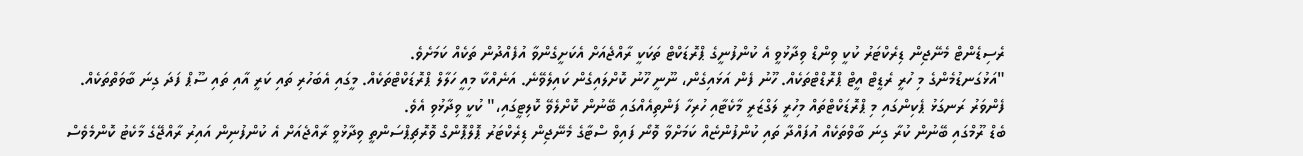ރެސިޑެންޓް މެނޭޖިން ޑިރެކްޓަރު ކުކީ ވިންޑް ވިދާޅުވީ އެ ކުންފުނީގެ ޕްރޮޑަކްޓް ތަކަކީ ރާއްޖެއަށް އެކަށީގެންވާ އުފެއްދުން ތަކެއް ކަމަށެވެ.
"އަޅުގަނޑުމެންގެ މި ހުރީ ރެޑީޓް އީޓް ޕްރޮޑްޓްތަކެއް. ހޫނު ފެން އަޅައިގެން، ނޫނީ ހޫނު ކޮށްލައިގެން ކައިލެވޭނެ. އަނެއްކާ މިއީ ހަލާލް ޕްރޮޑަކްޓްތަކެއް. މީގައި އެބަހުރި ތައި ކަރީ އާއި ތައި ސޫޕް ފަދަ ގިނަ ބާވަތްތަކެއް. ފެންވަރު ރަނގަޅު ޕެކިންގައި މި ޕްރޮޑަކްޓްތައް މިހުރީ ލަގްޒަރީ މާކެޓާއި ހުރިހާ ފަންތިއެއްގައި ބޭނުން ކޮށްލެވޭ ކޮލިޓީގައި،" ކުކީ ވިދާޅުވި އެވެ.
ބެޑް ރޫމްގައި ބޭނުން ކުރާ ގިނަ ބާވްތަކެއް އުފައްދާ ތައި ކުންފުންޏެއް ކަމަށްވާ ވޮނޯ ފައިވް ސްޓާގެ މެނޭޖިން ޑިރެކްޓަރު ޕޮލްޕޮންގް ވޮރޮޗިޕްސަންތީ ވިދާޅުވީ ރާއްޖެއަށް އެ ކުންފުނިން އައިރު ރާއްޖޭގެ މާކެޓު ކޮންމެވެސް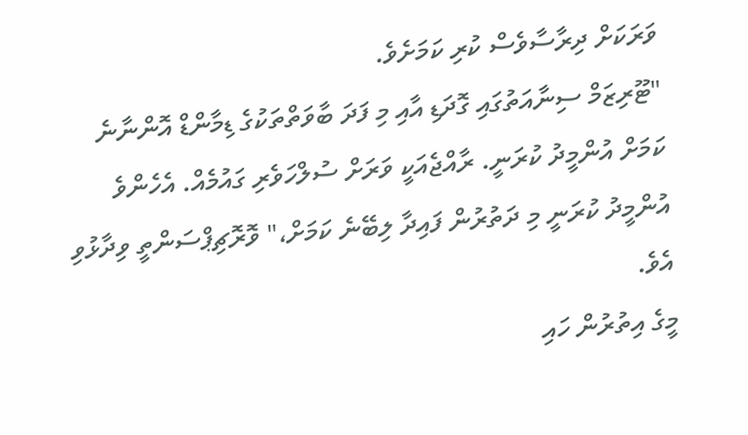ވަރަކަށް ދިރާސާވެސް ކުރި ކަމަށެވެ.
"ޓޫރިޒަމް ސިނާއަތުގައި ގޮދަޑި އާއި މި ފަދަ ބާވަތްތަކުގެ ޑިމާންޑް އޮންނާނެ ކަމަށް އުންމީދު ކުރަނީ. ރާއްޖެއަކީ ވަރަށް ސުލްހަވެރި ގައުމެއް. އެހެންވެ އުންމީދު ކުރަނީ މި ދަތުރުން ފައިދާ ލިބޭނެ ކަމަށް،" ވޮރޮޗިޕްސަންތީ ވިދާޅުވި އެވެ.
މީގެ އިތުރުން ހައި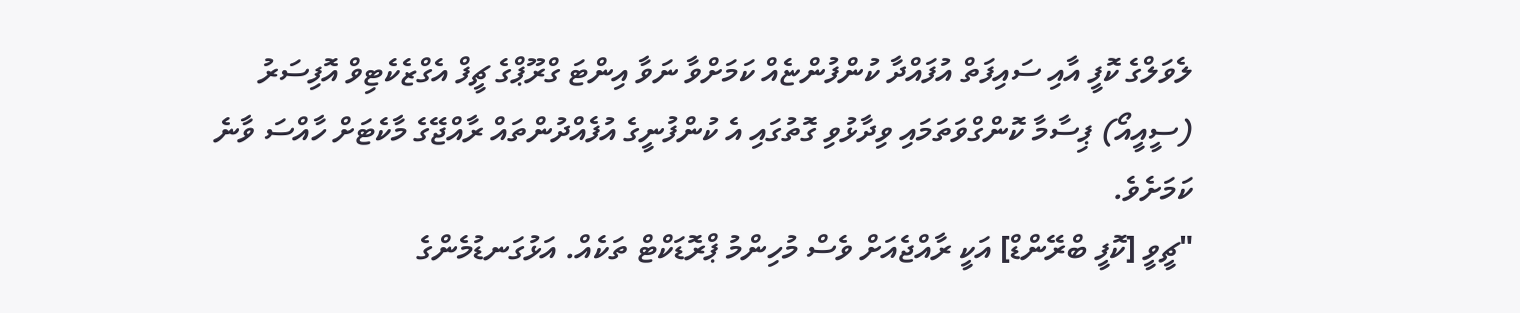ލެވަލްގެ ކޮފީ އާއި ސައިފަތް އުފައްދާ ކުންފުންޏެއް ކަމަށްވާ ނަވާ އިންޓަ ގްރޫޕްގެ ޗީފް އެގްޒެކެޓިވް އޮފިސަރު (ސީއީއޯ) ޕިސާމާ ކޮންގްވަތަމައި ވިދާޅުވި ގޮތުގައި އެ ކުންފުނީގެ އުފެއްދުންތައް ރާއްޖޭގެ މާކެޓަށް ހާއްސަ ވާނެ ކަމަށެވެ.
"ޗީވީ [ކޮފީ ބްރޭންޑް] އަކީ ރާއްޖެއަށް ވެސް މުހިންމު ޕްރޮޑަކްޓް ތަކެއް. އަޅުގަނޑުމެންގެ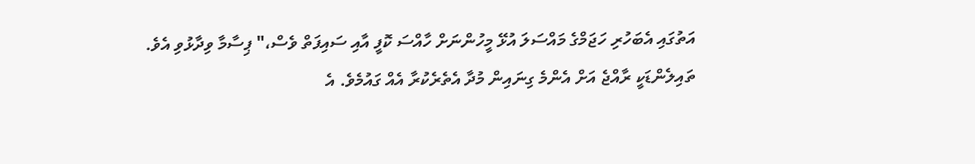އަތުގައި އެބަހުރި ހަޖަމްގެ މައްސަލަ އުޅޭ މީހުންނަށް ހާއްސަ ކޮފީ އާއި ސައިފަތް ވެސް،" ޕިސާމާ ވިދާޅުވި އެވެ.
ތައިލެންޑަކީ ރާއްޖެ އަށް އެންމެ ގިނައިން މުދާ އެތެރެކުރާ އެއް ގައުމެވެ. އެ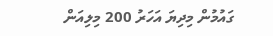ގައުމުން މިދިޔަ އަހަރު 200 މިލިއަން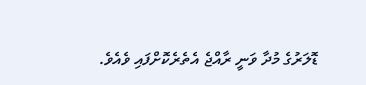ޑޮލަރުގެ މުދާ ވަނީ ރާއްޖެ އެތެރެކޮށްފައި ވެއެވެ.